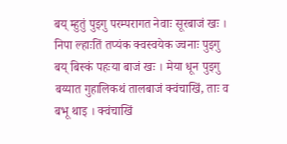बय् म्हुतुं पुइगु परम्परागत नेवाः सूरबाजं खः । निपा ल्हाःतिं तप्यंक क्वस्वयेक ज्वनाः पुइगु बय् बिस्कं पहःया बाजं खः । मेया धून पुइगु बय्यात गुहालिकथं तालबाजं क्वंचाखिं, ताः व बभू थाइ । क्वंचाखिं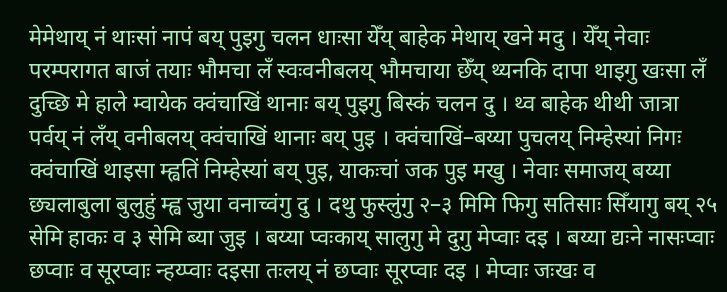मेमेथाय् नं थाःसां नापं बय् पुइगु चलन धाःसा येँय् बाहेक मेथाय् खने मदु । येँय् नेवाः परम्परागत बाजं तयाः भौमचा लँ स्वःवनीबलय् भौमचाया छेँय् थ्यनकि दापा थाइगु खःसा लँ दुच्छि मे हाले म्वायेक क्वंचाखिं थानाः बय् पुइगु बिस्कं चलन दु । थ्व बाहेक थीथी जात्रा पर्वय् नं लँय् वनीबलय् क्वंचाखिं थानाः बय् पुइ । क्वंचाखिं–बय्या पुचलय् निम्हेस्यां निगः क्वंचाखिं थाइसा म्ह्वतिं निम्हेस्यां बय् पुइ, याकःचां जक पुइ मखु । नेवाः समाजय् बय्या छ्यलाबुला बुलुहुं म्ह्व जुया वनाच्वंगु दु । दथु फुस्लुंगु २–३ मिमि फिगु सतिसाः सिँयागु बय् २५ सेमि हाकः व ३ सेमि ब्या जुइ । बय्या प्वःकाय् सालुगु मे दुगु मेप्वाः दइ । बय्या द्यःने नासःप्वाः छप्वाः व सूरप्वाः न्हय्प्वाः दइसा तःलय् नं छप्वाः सूरप्वाः दइ । मेप्वाः जःखः व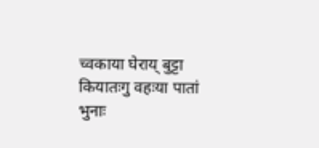च्वकाया घेराय् बुट्टा कियातःगु वहःया पातां भुनाः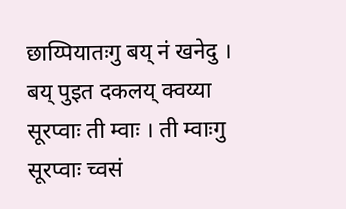छाय्पियातःगु बय् नं खनेदु ।
बय् पुइत दकलय् क्वय्या सूरप्वाः ती म्वाः । ती म्वाःगु सूरप्वाः च्वसं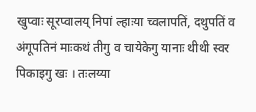खुप्वाः सूरप्वालय् निपां ल्हाःया च्वलापतिं, दथुपतिं व अंगूपतिनं माःकथं तीगु व चायेकेगु यानाः थीथी स्वर पिकाइगु खः । तःलय्या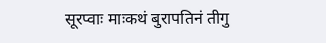सूरप्वाः माःकथं बुरापतिनं तीगु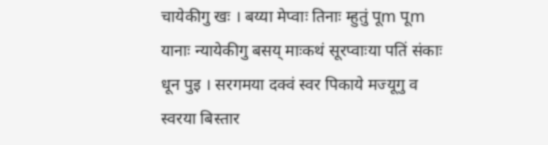चायेकीगु खः । बय्या मेप्वाः तिनाः म्हुतुं पूm पूm यानाः न्यायेकीगु बसय् माःकथं सूरप्वाःया पतिं संकाः धून पुइ । सरगमया दक्वं स्वर पिकाये मज्यूगु व स्वरया बिस्तार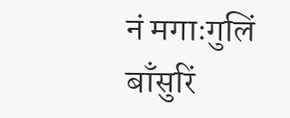नं मगाःगुलिं बाँसुरिं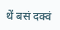थें बसं दक्वं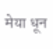मेया धून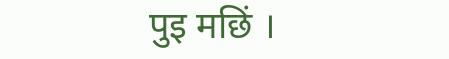पुइ मछिं ।